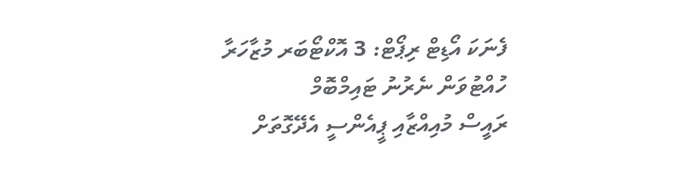ފެނަކަ އޯޑިޓް ރިޕޯޓް: 3 އޮކްޓޯބަރ މުޒާހަރާ ހުއްޓުވަން ނެރުނު ޓައިމްބޮމް
ރައީސް މުއިއްޒާއި ޕީއެންސީ އެދޭގޮތަށް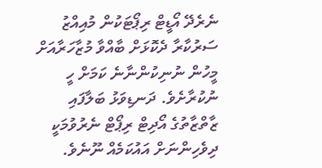ނެރެދޭ އޯޑީޓް ރިޕޯޓަކުން މުއިއްޒު ސަރުކާރާ ދެކޮޅަށް ބާއްވާ މުޒާހަރާއަށް މީހުން ނުނިކުންނާނެ ކަމަށް ހީ ނުކުރާށެވެ. ދަނޑިވަޅު ބަލާފައި ޒާތްޒާތުގެ އޯދިޓް ރިޕޯޓް ނެރުވުމަކީ ދިވެހިންނަށް އައުކަމެއް ނޫނެވެ.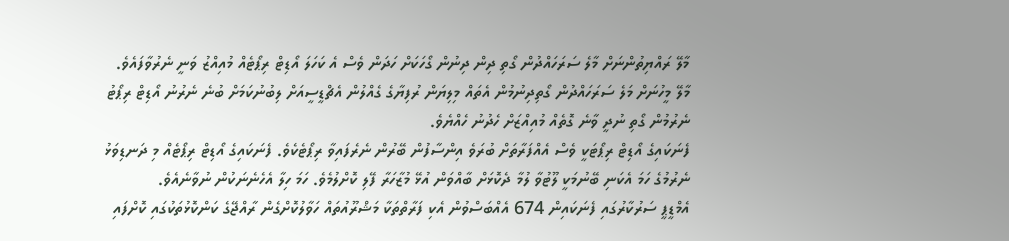މާލޭ ރައްޔިތުންނަށް މާލެ ސަރަހައްދުން ގޯތި ދިން ދިނުން ގޯހަކަށް ހަދަން ވެސް އެ ކަހަލަ އޯޑިޓް ރިޕޯޓެއް މުއިއްޒު ވަނީ ނެރުވާފައެވެ. މާލޭ މީހުނަށް މަލެ ސަރަހައްދުން ގޯތިދިނުމުން އެތައް މިލިޔަން ރުފިޔާގެ ގެއްލުން އެޗްޑީސީއަށް ލިބުނުކަމަށް ބުނެ ނެރުނު އޯޑިޓް ރިޕޯޓު ނެރުމުން ގޯތި ނުދީ ވާނެ ގޮތެއް މުއިއްޒަށް ހެދުނު ހެއްޔެވެ.
ފެނަކައިގެ އޯޑިޓް ރިޕޯޓަކީ ވެސް އެއްފަރާތަށް ބުރަވެ އިންސާފުން ބޭރުން ނެރެފައިވާ ރިޕޯޓެކެވެ. ފެނަކައިގެ އޯޑިޓް ރިޕޯޓެއް މި ދަނޑިވަޅު ނެރުމުގެ ހަމަ އެކަނި ބޭނުމަކީ ލޫޓުވާ ލުމާ ދެކޮޅަށް ބާއްވަން އުޅޭ މުޒާހަރާ ފޭލި ކޮށްލުމެވެ. ހަމަ ހިލާ އެހެނެނަކުން ނުވާނެއެވެ.
އެމްޑީޕީ ސަރުކާރުގައި ފެނަކައިން 674 އެއްބަސްވުން އެކި ފަރާތްތަކާ މަޝްރޫއުތައް ހަވާލުކޮށްގެން ރާއްޖޭގެ ކަންކޮޅުތަކުގައި ކޮށްފައި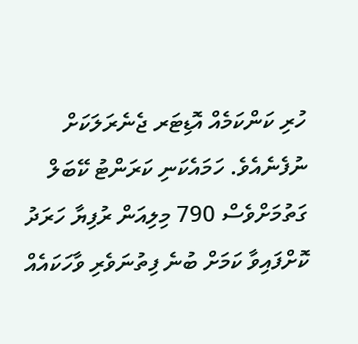ހުރި ކަންކަމެއް އޮޑިޓަރ ޖެނެރަލަކަށް ނުފެނެއެވެ. ހަމައެކަނި ކަރަންޓު ކޭބަލް ގަތުމަށްވެސް 790 މިލިއަން ރުފިޔާ ހަރަދު ކޮށްފައިވާ ކަމަށް ބުނެ ފިތުނަވެރި ވާހަކައެއް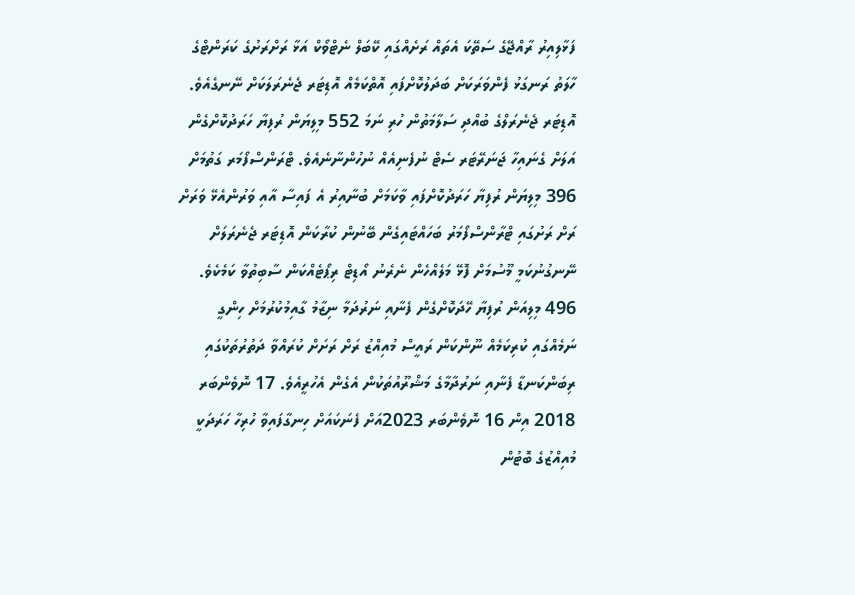ފަޅާލިއިރު ރާއްޖޭގެ ސަތޭކަ އެތައް ރަށެއްގައި ކޭބަލް ނެޓްވޯކް އަޅާ ރަށްރަށުގެ ކަރަންޓްގެ ހާލަތު ރަނގަޅު ފެންވަރަކަށް ބަދަލުކޮށްފައި އޮތްކަމެއް އޮޑިޓަރ ޖެނެރަލަކަށް ނޭނގެއެވެ.
އޮޑިޓަރ ޖެނެރަލްގެ ބުއްދި ސަލާމަތުން ހުރި ނަމަ 552 މިލިޔަން ރުފިޔާ ހަރަދުކޮށްގެން އަލަށް ގެނައިހާ ޖަނަރޭޓަރ ސެޓް ނުފެނިއެއް ނުހުންނާނެއެވެ. ޓްރަންސްފޯމަރ ގަތުމަށް 396 މިލިޔަން ރުފިޔާ ހަރަދުކޮށްފައި ވާކަމަށް ބުނާއިރު އެ ފައިސާ އާއި ވަރުންއެޅޭ ވަރަށް ރަށް ރަށުގައި ޓްރާންސްފޯމަރު ބަހައްޓައިގެން ބޭނުން ކުރާކަން އޮޑިޓަރ ޖެނެރަލަށް ނޭނގުނުކަމީ މޫސުމަށް ފޮޅޭ މަލެއްހެން ނެރެނު އޯޑިޓް ރިޕޯޓެއްކަން ސާބިތުވާ ކަމެކެވެ.
496 މިލިއަން ރުފިޔާ ހޭދަކޮށްގެން ފެނާއި ނަރުދަމާ ނިޒާމު ގާއިމުކުރުމަށް ހިންގީ ނަމެއްގައި ކުރިކަމެއް ނޫންކަން ރައީސް މުއިއްޒު ރަށް ރަށަށް ކުރައްވާ ދަތުރުތަކުގައި ރިބަންކަނޑާ ފެނާއި ނަރުދާމާގެ މަޝްރޫއުތަކުން އެގެން އެހުރީއެވެ. 17 ނޮވެންބަރ 2018 އިން 16 ނޮވެންބަރ 2023އަށް ފެނަކައަށް ހިނގާފައިވާ ހުރިހާ ހަރަދަކީ މުއިއްޒުގެ ބޮޓުން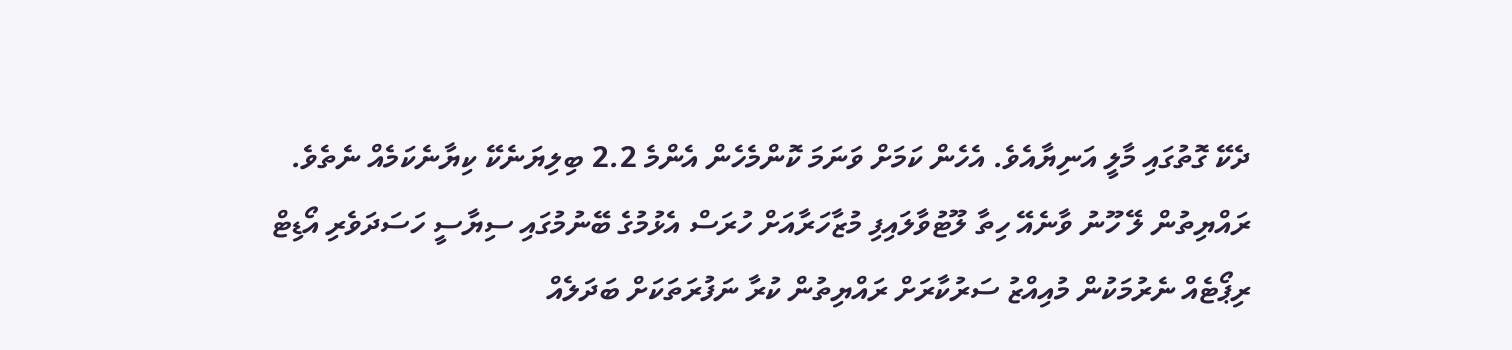ދެކޭ ގޮތުގައި މާލީ އަނިޔާއެވެ. އެހެން ކަމަށް ވަނަމަ ކޮންމެހެން އެންމެ 2.2 ބިލިޔަނެކޭ ކިޔާނެކަމެއް ނެތެވެ.
ރައްޔިތުން ލޭ ހޫނު ވާނެއޭ ހިތާ ލޫޓުވާލައިފި މުޒާހަރާއަށް ހުރަސް އެޅުމުގެ ބޭނުމުގައި ސިޔާސީ ހަސަދަވެރި އޯޑިޓް ރިޕޯޓެއް ނެރުމަކުން މުއިއްޒު ސަރުކާރަށް ރައްޔިތުން ކުރާ ނަފުރަތަކަށް ބަދަލެއް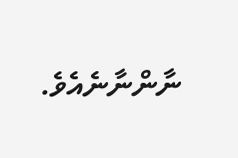ނާންނާނެއެވެ.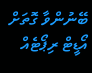ބޭނުންވާ ގޮތަށް އޯޑީޓް ރިޕޯޓެއް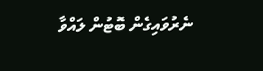ނެރުވައިގެން ބޮޓުން ލައްވާ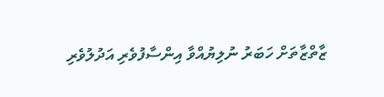ޒާތްޒާތަށް ހަބަރު ނުލިޔުއްވާ އިންސާފުވެރި އަދުލުވެރި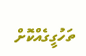ތަހުގީގެއްކޮށް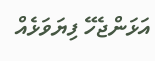އަޅަންޖެހޭ ފިޔަވަޅެއް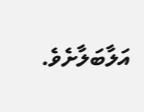އަލާބަލާށެވެ.